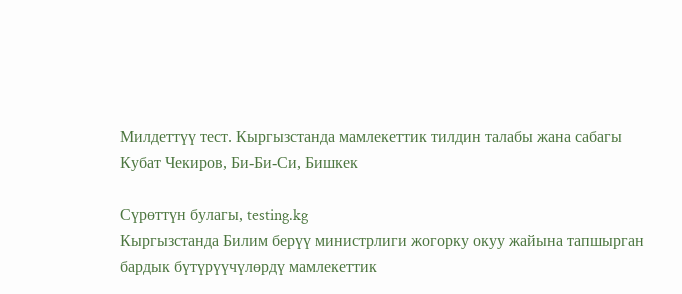Милдеттүү тест. Кыргызстанда мамлекеттик тилдин талабы жана сабагы
Кубат Чекиров, Би-Би-Си, Бишкек

Сүрөттүн булагы, testing.kg
Кыргызстанда Билим берүү министрлиги жогорку окуу жайына тапшырган бардык бүтүрүүчүлөрдү мамлекеттик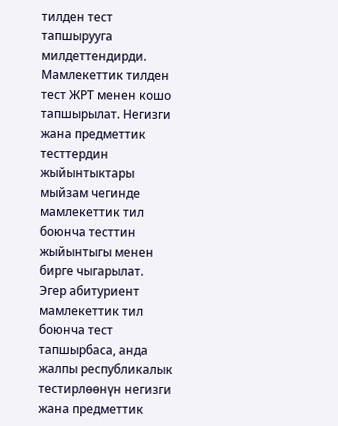тилден тест тапшырууга милдеттендирди.
Мамлекеттик тилден тест ЖРТ менен кошо тапшырылат. Негизги жана предметтик тесттердин жыйынтыктары мыйзам чегинде мамлекеттик тил боюнча тесттин жыйынтыгы менен бирге чыгарылат.
Эгер абитуриент мамлекеттик тил боюнча тест тапшырбаса, анда жалпы республикалык тестирлөөнүн негизги жана предметтик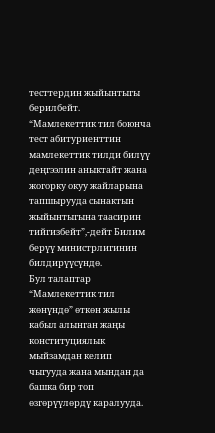тесттердин жыйынтыгы берилбейт.
“Мамлекеттик тил боюнча тест абитуриенттин мамлекеттик тилди билүү деңгээлин аныктайт жана жогорку окуу жайларына тапшырууда сынактын жыйынтыгына таасирин тийгизбейт”,-дейт Билим берүү министрлигинин билдирүүсүндө.
Бул талаптар “Мамлекеттик тил жөнүндө” өткөн жылы кабыл алынган жаңы конституциялык мыйзамдан келип чыгууда жана мындан да башка бир топ өзгөрүүлөрдү каралууда.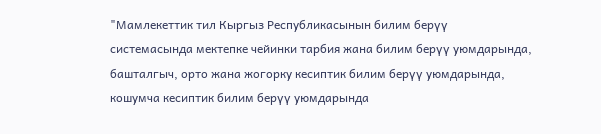"Мамлекеттик тил Кыргыз Республикасынын билим берүү системасында мектепке чейинки тарбия жана билим берүү уюмдарында, башталгыч, орто жана жогорку кесиптик билим берүү уюмдарында, кошумча кесиптик билим берүү уюмдарында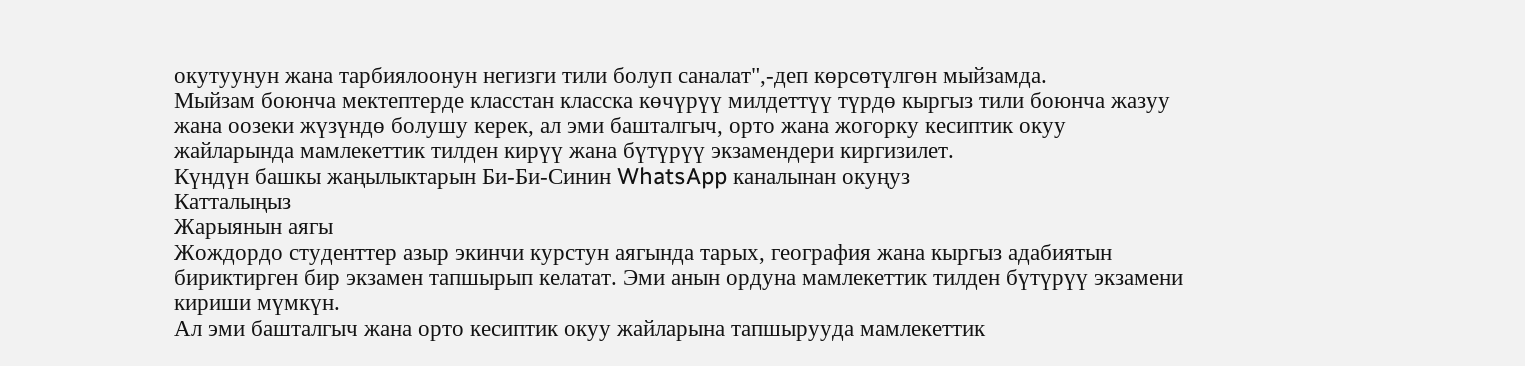окутуунун жана тарбиялоонун негизги тили болуп саналат",-деп көрсөтүлгөн мыйзамда.
Мыйзам боюнча мектептерде класстан класска көчүрүү милдеттүү түрдө кыргыз тили боюнча жазуу жана оозеки жүзүндө болушу керек, ал эми башталгыч, орто жана жогорку кесиптик окуу жайларында мамлекеттик тилден кирүү жана бүтүрүү экзамендери киргизилет.
Күндүн башкы жаңылыктарын Би-Би-Синин WhatsApp каналынан окуңуз
Катталыңыз
Жарыянын аягы
Жождордо студенттер азыр экинчи курстун аягында тарых, география жана кыргыз адабиятын бириктирген бир экзамен тапшырып келатат. Эми анын ордуна мамлекеттик тилден бүтүрүү экзамени кириши мүмкүн.
Ал эми башталгыч жана орто кесиптик окуу жайларына тапшырууда мамлекеттик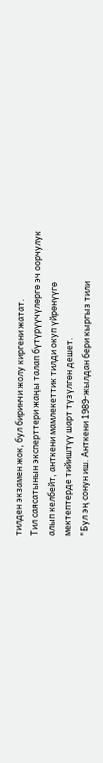тилден экзамен жок, бул биринчи жолу киргени жатат.
Тил саясатынын эксперттери жаңы талап бүтүрүүчүлөргө эч оорчулук алып келбейт, анткени мамлекеттик тилди окуп үйрөнүүгө мектептерде тийиштүү шарт түзүлгөн дешет.
"Бул эң сонун иш. Анткени 1989-жылдан бери кыргыз тили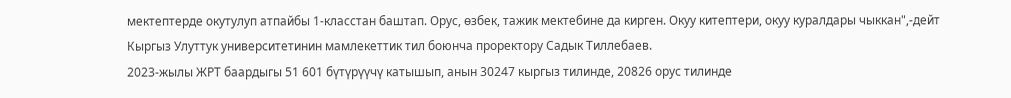мектептерде окутулуп атпайбы 1-класстан баштап. Орус, өзбек, тажик мектебине да кирген. Окуу китептери, окуу куралдары чыккан",-дейт Кыргыз Улуттук университетинин мамлекеттик тил боюнча проректору Садык Тиллебаев.
2023-жылы ЖРТ баардыгы 51 601 бүтүрүүчү катышып, анын 30247 кыргыз тилинде, 20826 орус тилинде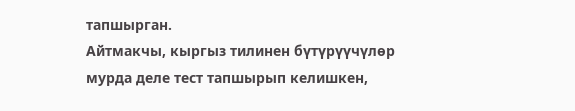тапшырган.
Айтмакчы, кыргыз тилинен бүтүрүүчүлөр мурда деле тест тапшырып келишкен,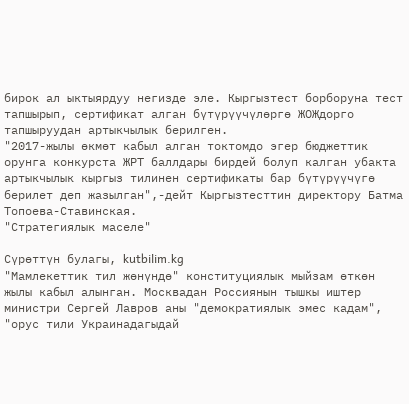бирок ал ыктыярдуу негизде эле. Кыргызтест борборуна тест тапшырып, сертификат алган бүтүрүүчүлөргө ЖОЖдорго тапшыруудан артыкчылык берилген.
"2017-жылы өкмөт кабыл алган токтомдо эгер бюджеттик орунга конкурста ЖРТ баллдары бирдей болуп калган убакта артыкчылык кыргыз тилинен сертификаты бар бүтүрүүчүгө берилет деп жазылган",-дейт Кыргызтесттин директору Батма Топоева-Ставинская.
"Стратегиялык маселе"

Сүрөттүн булагы, kutbilim.kg
"Мамлекеттик тил жөнүндө" конституциялык мыйзам өткөн жылы кабыл алынган. Москвадан Россиянын тышкы иштер министри Сергей Лавров аны "демократиялык эмес кадам", "орус тили Украинадагыдай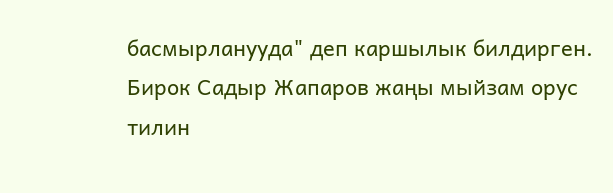басмырланууда" деп каршылык билдирген. Бирок Садыр Жапаров жаңы мыйзам орус тилин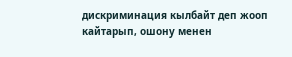дискриминация кылбайт деп жооп кайтарып, ошону менен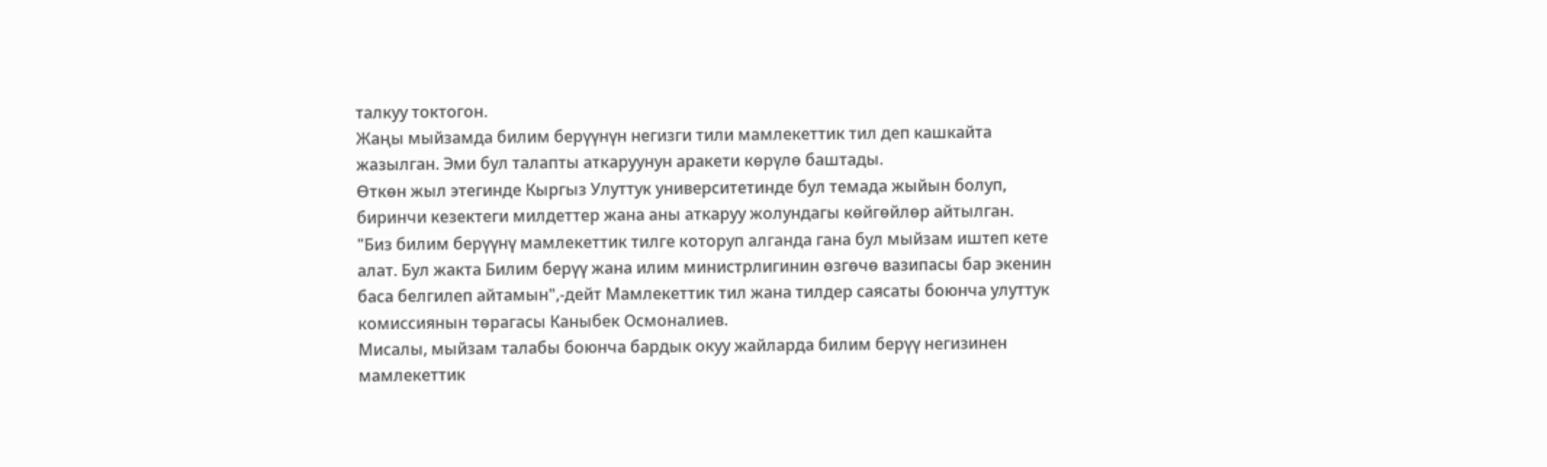талкуу токтогон.
Жаңы мыйзамда билим берүүнүн негизги тили мамлекеттик тил деп кашкайта жазылган. Эми бул талапты аткаруунун аракети көрүлө баштады.
Өткөн жыл этегинде Кыргыз Улуттук университетинде бул темада жыйын болуп, биринчи кезектеги милдеттер жана аны аткаруу жолундагы көйгөйлөр айтылган.
"Биз билим берүүнү мамлекеттик тилге которуп алганда гана бул мыйзам иштеп кете алат. Бул жакта Билим берүү жана илим министрлигинин өзгөчө вазипасы бар экенин баса белгилеп айтамын",-дейт Мамлекеттик тил жана тилдер саясаты боюнча улуттук комиссиянын төрагасы Каныбек Осмоналиев.
Мисалы, мыйзам талабы боюнча бардык окуу жайларда билим берүү негизинен мамлекеттик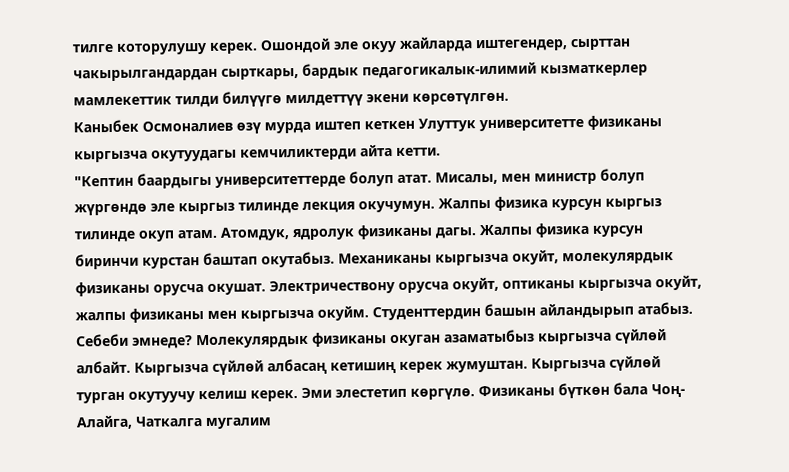тилге которулушу керек. Ошондой эле окуу жайларда иштегендер, сырттан чакырылгандардан сырткары, бардык педагогикалык-илимий кызматкерлер мамлекеттик тилди билүүгө милдеттүү экени көрсөтүлгөн.
Каныбек Осмоналиев өзү мурда иштеп кеткен Улуттук университетте физиканы кыргызча окутуудагы кемчиликтерди айта кетти.
"Кептин баардыгы университеттерде болуп атат. Мисалы, мен министр болуп жүргөндө эле кыргыз тилинде лекция окучумун. Жалпы физика курсун кыргыз тилинде окуп атам. Атомдук, ядролук физиканы дагы. Жалпы физика курсун биринчи курстан баштап окутабыз. Механиканы кыргызча окуйт, молекулярдык физиканы орусча окушат. Электричествону орусча окуйт, оптиканы кыргызча окуйт, жалпы физиканы мен кыргызча окуйм. Студенттердин башын айландырып атабыз. Себеби эмнеде? Молекулярдык физиканы окуган азаматыбыз кыргызча сүйлөй албайт. Кыргызча сүйлөй албасаң кетишиң керек жумуштан. Кыргызча сүйлөй турган окутуучу келиш керек. Эми элестетип көргүлө. Физиканы бүткөн бала Чоң-Алайга, Чаткалга мугалим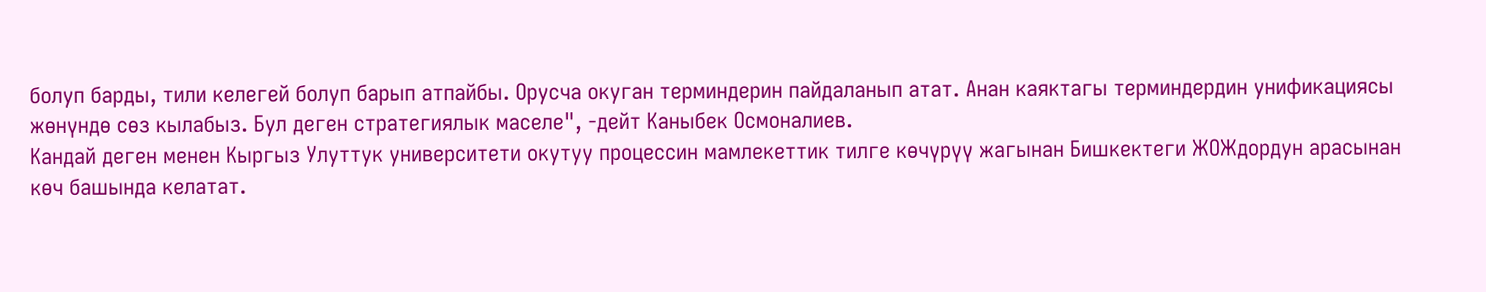болуп барды, тили келегей болуп барып атпайбы. Орусча окуган терминдерин пайдаланып атат. Анан каяктагы терминдердин унификациясы жөнүндө сөз кылабыз. Бул деген стратегиялык маселе", -дейт Каныбек Осмоналиев.
Кандай деген менен Кыргыз Улуттук университети окутуу процессин мамлекеттик тилге көчүрүү жагынан Бишкектеги ЖОЖдордун арасынан көч башында келатат.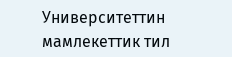Университеттин мамлекеттик тил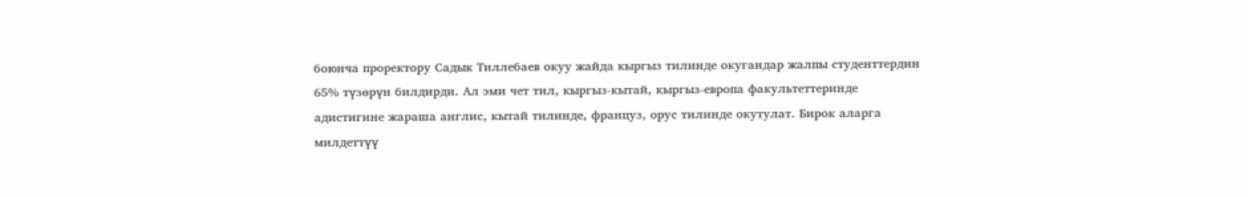боюнча проректору Садык Тиллебаев окуу жайда кыргыз тилинде окугандар жалпы студенттердин 65% түзөрүн билдирди. Ал эми чет тил, кыргыз-кытай, кыргыз-европа факультеттеринде адистигине жараша англис, кытай тилинде, француз, орус тилинде окутулат. Бирок аларга милдеттүү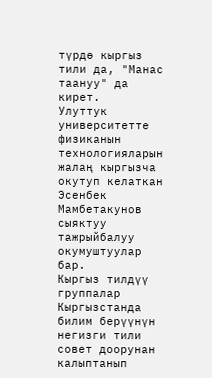түрдө кыргыз тили да, "Манас таануу" да кирет.
Улуттук университетте физиканын технологияларын жалаң кыргызча окутуп келаткан Эсенбек Мамбетакунов сыяктуу тажрыйбалуу окумуштуулар бар.
Кыргыз тилдүү группалар
Кыргызстанда билим берүүнүн негизги тили совет доорунан калыптанып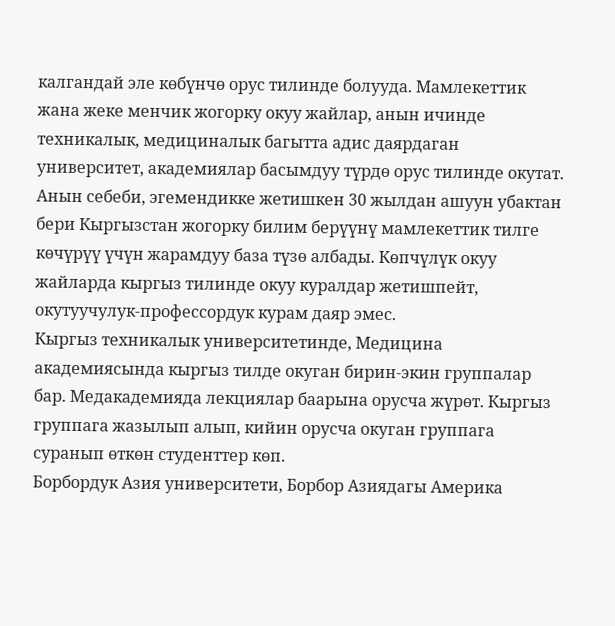калгандай эле көбүнчө орус тилинде болууда. Мамлекеттик жана жеке менчик жогорку окуу жайлар, анын ичинде техникалык, медициналык багытта адис даярдаган университет, академиялар басымдуу түрдө орус тилинде окутат.
Анын себеби, эгемендикке жетишкен 30 жылдан ашуун убактан бери Кыргызстан жогорку билим берүүнү мамлекеттик тилге көчүрүү үчүн жарамдуу база түзө албады. Көпчүлүк окуу жайларда кыргыз тилинде окуу куралдар жетишпейт, окутуучулук-профессордук курам даяр эмес.
Кыргыз техникалык университетинде, Медицина академиясында кыргыз тилде окуган бирин-экин группалар бар. Медакадемияда лекциялар баарына орусча жүрөт. Кыргыз группага жазылып алып, кийин орусча окуган группага суранып өткөн студенттер көп.
Борбордук Азия университети, Борбор Азиядагы Америка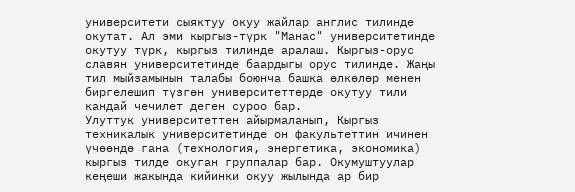университети сыяктуу окуу жайлар англис тилинде окутат. Ал эми кыргыз-түрк "Манас" университетинде окутуу түрк, кыргыз тилинде аралаш. Кыргыз-орус славян университетинде баардыгы орус тилинде. Жаңы тил мыйзамынын талабы боюнча башка өлкөлөр менен биргелешип түзгөн университеттерде окутуу тили кандай чечилет деген суроо бар.
Улуттук университеттен айырмаланып, Кыргыз техникалык университетинде он факультеттин ичинен үчөөндө гана (технология, энергетика, экономика) кыргыз тилде окуган группалар бар. Окумуштуулар кеңеши жакында кийинки окуу жылында ар бир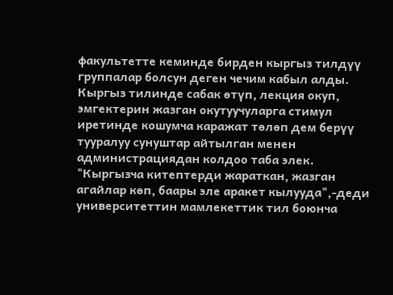факультетте кеминде бирден кыргыз тилдүү группалар болсун деген чечим кабыл алды.
Кыргыз тилинде сабак өтүп, лекция окуп, эмгектерин жазган окутуучуларга стимул иретинде кошумча каражат төлөп дем берүү тууралуу сунуштар айтылган менен администрациядан колдоо таба элек.
"Кыргызча китептерди жараткан, жазган агайлар көп, баары эле аракет кылууда",-деди университеттин мамлекеттик тил боюнча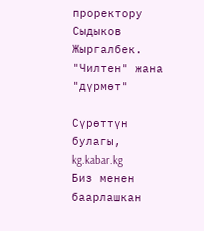проректору Сыдыков Жыргалбек.
"Чилтен" жана "дүрмөт"

Сүрөттүн булагы, kg.kabar.kg
Биз менен баарлашкан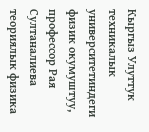Кыргыз Улуттук техникалык университетиндеги физик окумуштуу, профессор Рая Султаналиева теориялык физика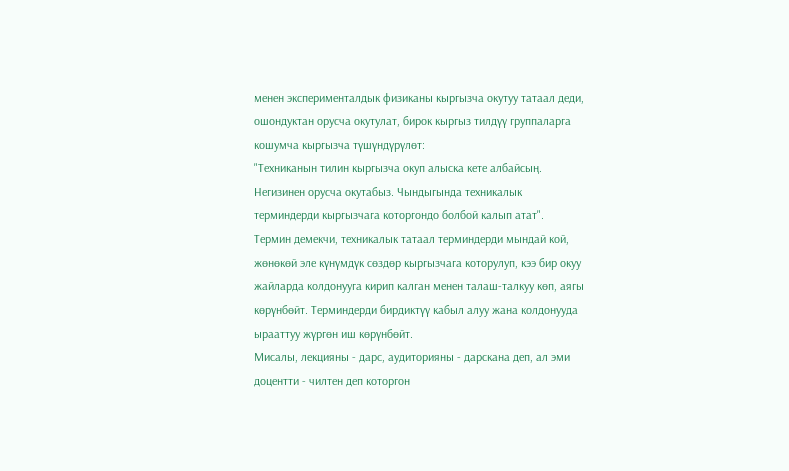менен эксперименталдык физиканы кыргызча окутуу татаал деди, ошондуктан орусча окутулат, бирок кыргыз тилдүү группаларга кошумча кыргызча түшүндүрүлөт:
"Техниканын тилин кыргызча окуп алыска кете албайсың. Негизинен орусча окутабыз. Чындыгында техникалык терминдерди кыргызчага которгондо болбой калып атат".
Термин демекчи, техникалык татаал терминдерди мындай кой, жөнөкөй эле күнүмдүк сөздөр кыргызчага которулуп, кээ бир окуу жайларда колдонууга кирип калган менен талаш-талкуу көп, аягы көрүнбөйт. Терминдерди бирдиктүү кабыл алуу жана колдонууда ырааттуу жүргөн иш көрүнбөйт.
Мисалы, лекцияны - дарс, аудиторияны - дарскана деп, ал эми доцентти - чилтен деп которгон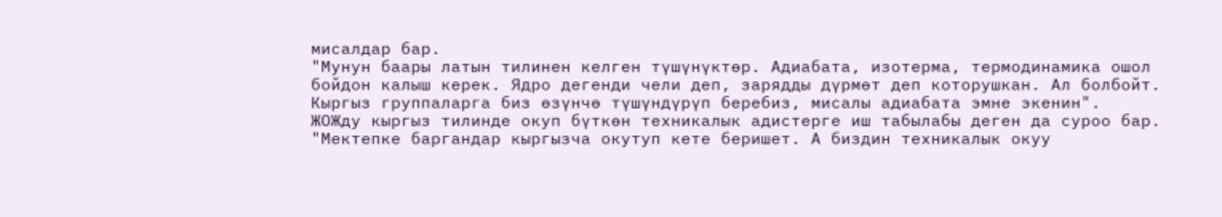мисалдар бар.
"Мунун баары латын тилинен келген түшүнүктөр. Адиабата, изотерма, термодинамика ошол бойдон калыш керек. Ядро дегенди чели деп, зарядды дүрмөт деп которушкан. Ал болбойт. Кыргыз группаларга биз өзүнчө түшүндүрүп беребиз, мисалы адиабата эмне экенин".
ЖОЖду кыргыз тилинде окуп бүткөн техникалык адистерге иш табылабы деген да суроо бар.
"Мектепке баргандар кыргызча окутуп кете беришет. А биздин техникалык окуу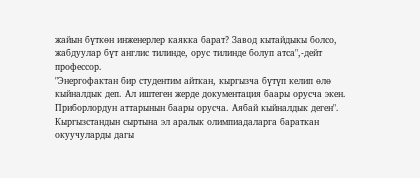жайын бүткөн инженерлер каякка барат? Завод кытайдыкы болсо, жабдуулар бүт англис тилинде, орус тилинде болуп атса",-дейт профессор.
"Энергофактан бир студентим айткан, кыргызча бүтүп келип өлө кыйналдык деп. Ал иштеген жерде документация баары орусча экен. Приборлордун аттарынын баары орусча. Аябай кыйналдык деген".
Кыргызстандын сыртына эл аралык олимпиадаларга бараткан окуучуларды дагы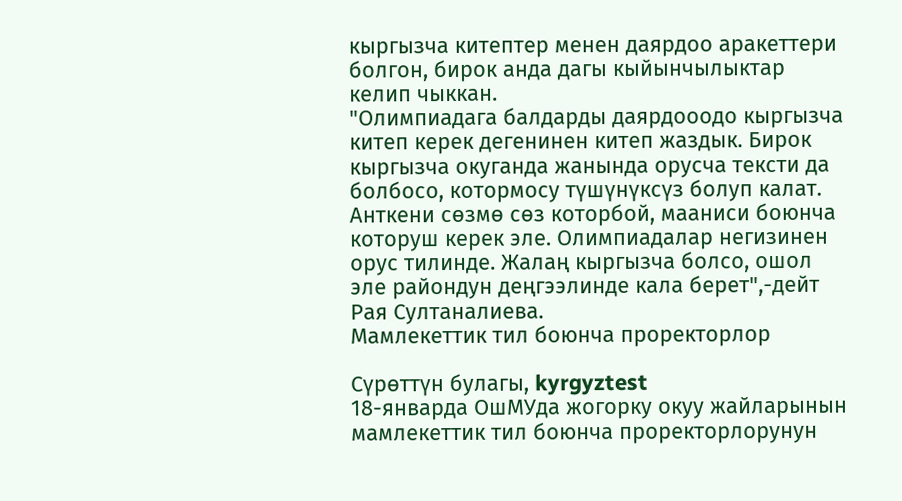кыргызча китептер менен даярдоо аракеттери болгон, бирок анда дагы кыйынчылыктар келип чыккан.
"Олимпиадага балдарды даярдооодо кыргызча китеп керек дегенинен китеп жаздык. Бирок кыргызча окуганда жанында орусча тексти да болбосо, котормосу түшүнүксүз болуп калат. Анткени сөзмө сөз которбой, мааниси боюнча которуш керек эле. Олимпиадалар негизинен орус тилинде. Жалаң кыргызча болсо, ошол эле райондун деңгээлинде кала берет",-дейт Рая Султаналиева.
Мамлекеттик тил боюнча проректорлор

Сүрөттүн булагы, kyrgyztest
18-январда ОшМУда жогорку окуу жайларынын мамлекеттик тил боюнча проректорлорунун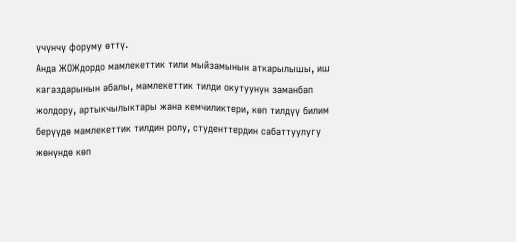үчүнчү форуму өттү.
Анда ЖОЖдордо мамлекеттик тили мыйзамынын аткарылышы, иш кагаздарынын абалы, мамлекеттик тилди окутуунун заманбап жолдору, артыкчылыктары жана кемчиликтери, көп тилдүү билим берүүдө мамлекеттик тилдин ролу, студенттердин сабаттуулугу жөнүндө көп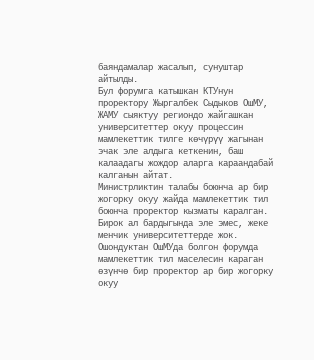баяндамалар жасалып, сунуштар айтылды.
Бул форумга катышкан КТУнун проректору Жыргалбек Сыдыков ОшМУ, ЖАМУ сыяктуу региондо жайгашкан университеттер окуу процессин мамлекеттик тилге көчүрүү жагынан эчак эле алдыга кеткенин, баш калаадагы жождор аларга караандабай калганын айтат.
Министрликтин талабы боюнча ар бир жогорку окуу жайда мамлекеттик тил боюнча проректор кызматы каралган. Бирок ал бардыгында эле эмес, жеке менчик университеттерде жок.
Ошондуктан ОшМУда болгон форумда мамлекеттик тил маселесин караган өзүнчө бир проректор ар бир жогорку окуу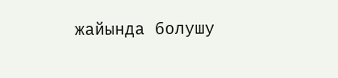жайында болушу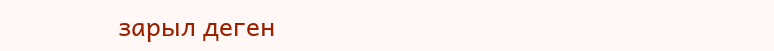зарыл деген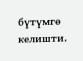бүтүмгө келишти.